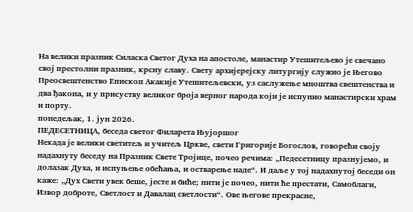На велики празник Силаска Светог Духа на апостоле, манастир Утешитељево је свечано свој престолни празник, крсну славу. Свету архијерејску литургију служио је Његово Преосвештенство Епископ Акакије Утешитељевски, уз саслужење мноштва свештенства и два ђакона, и у присуству великог броја верног народа који је испунио манастирски храм и порту.
понедељак, 1. јун 2026.
ПЕДЕСЕТНИЦА, беседа светог Филарета Њујоршог
Некада је велики светитељ и учитељ Цркве, свети Григорије Богослов, говорећи своју надахнуту беседу на Празник Свете Тројице, почео речима: „Педесетницу празнујемо, и долазак Духа, и испуњење обећања, и остварење наде“. И даље у тој надахнутој беседи он каже: „Дух Свети увек беше, јесте и биће; нити је почео, нити ће престати, Самоблаги, Извор доброте, Светлост и Давалац светлости“. Ове његове прекрасне,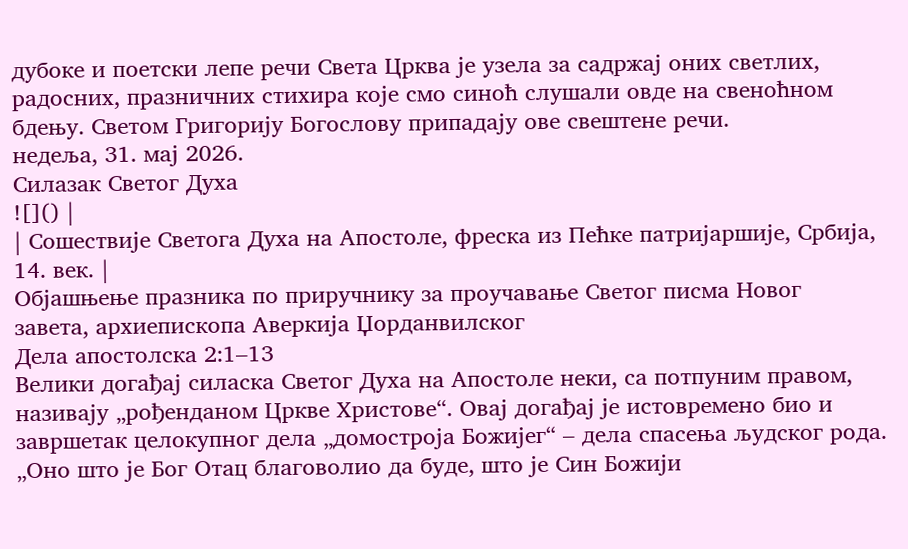дубоке и поетски лепе речи Света Црква је узела за садржај оних светлих, радосних, празничних стихира које смо синоћ слушали овде на свеноћном бдењу. Светом Григорију Богослову припадају ове свештене речи.
недеља, 31. мај 2026.
Силазак Светог Духа
![]() |
| Сошествије Светога Духа на Апостоле, фреска из Пећке патријаршије, Србија, 14. век. |
Објашњење празника по приручнику за проучавање Светог писма Новог
завета, архиепископа Аверкија Џорданвилског
Дела апостолска 2:1–13
Велики догађај силаска Светог Духа на Апостоле неки, са потпуним правом, називају „рођенданом Цркве Христове“. Овај догађај је истовремено био и завршетак целокупног дела „домостроја Божијег“ – дела спасења људског рода. „Оно што је Бог Отац благоволио да буде, што је Син Божији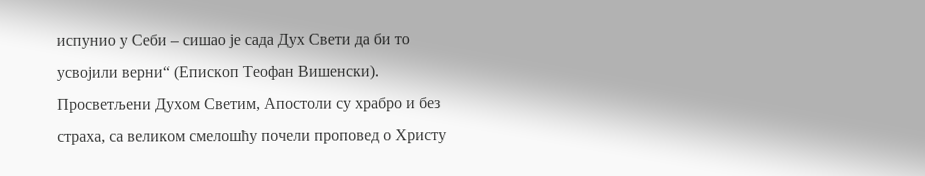испунио у Себи – сишао је сада Дух Свети да би то усвојили верни“ (Епископ Теофан Вишенски). Просветљени Духом Светим, Апостоли су храбро и без страха, са великом смелошћу почели проповед о Христу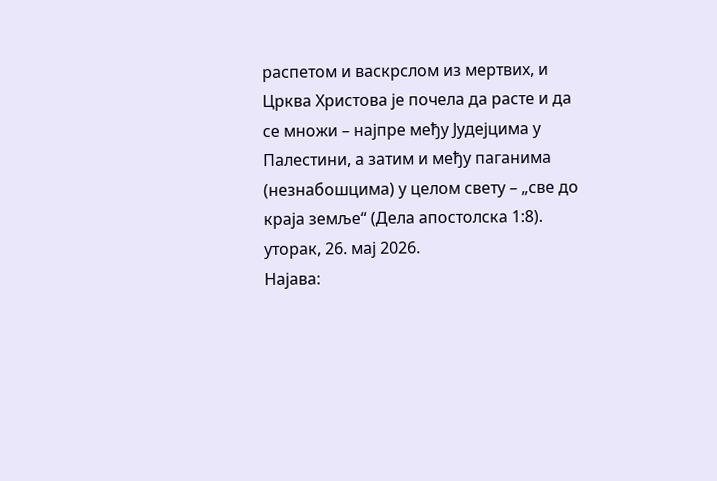распетом и васкрслом из мертвих, и Црква Христова је почела да расте и да се множи – најпре међу Јудејцима у Палестини, а затим и међу паганима (незнабошцима) у целом свету – „све до краја земље“ (Дела апостолска 1:8).
уторак, 26. мај 2026.
Најава: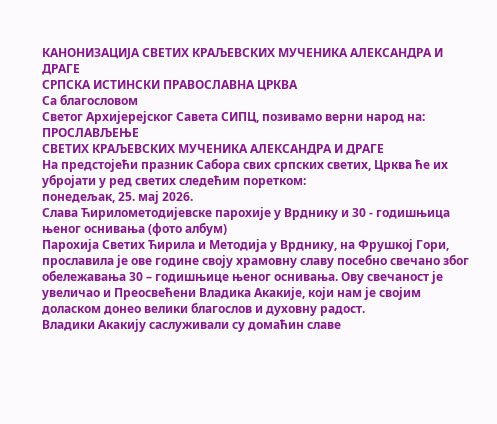КАНОНИЗАЦИЈА СВЕТИХ КРАЉЕВСКИХ МУЧЕНИКА АЛЕКСАНДРА И ДРАГЕ
СРПСКА ИСТИНСКИ ПРАВОСЛАВНА ЦРКВА
Са благословом
Светог Архијерејског Савета СИПЦ, позивамо верни народ на:
ПРОСЛАВЉЕЊЕ
СВЕТИХ КРАЉЕВСКИХ МУЧЕНИКА АЛЕКСАНДРА И ДРАГЕ
На предстојећи празник Сабора свих српских светих, Црква ће их убројати у ред светих следећим поретком:
понедељак, 25. мај 2026.
Слава Ћирилометодијевске парохије у Врднику и 30 - годишњица њеног оснивања (фото албум)
Парохија Светих Ћирила и Методија у Врднику, на Фрушкој Гори, прославила је ове године своју храмовну славу посебно свечано због обележавања 30 – годишњице њеног оснивања. Ову свечаност је увеличао и Преосвећени Владика Акакије, који нам је својим доласком донео велики благослов и духовну радост.
Владики Акакију саслуживали су домаћин славе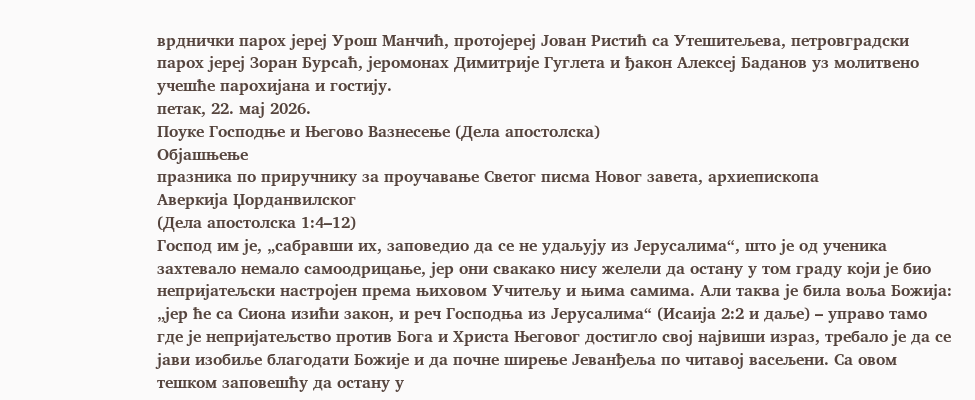врднички парох јереј Урош Манчић, протојереј Јован Ристић са Утешитељева, петровградски парох јереј Зоран Бурсаћ, јеромонах Димитрије Гуглета и ђакон Алексеј Баданов уз молитвено учешће парохијана и гостију.
петак, 22. мај 2026.
Поуке Господње и Његово Вазнесење (Дела апостолска)
Објашњење
празника по приручнику за проучавање Светог писма Новог завета, архиепископа
Аверкија Џорданвилског
(Дела апостолска 1:4–12)
Господ им је, „сабравши их, заповедио да се не удаљују из Јерусалима“, што је од ученика захтевало немало самоодрицање, јер они свакако нису желели да остану у том граду који је био непријатељски настројен према њиховом Учитељу и њима самима. Али таква је била воља Божија: „јер ће са Сиона изићи закон, и реч Господња из Јерусалима“ (Исаија 2:2 и даље) – управо тамо где је непријатељство против Бога и Христа Његовог достигло свој највиши израз, требало је да се јави изобиље благодати Божије и да почне ширење Јеванђеља по читавој васељени. Са овом тешком заповешћу да остану у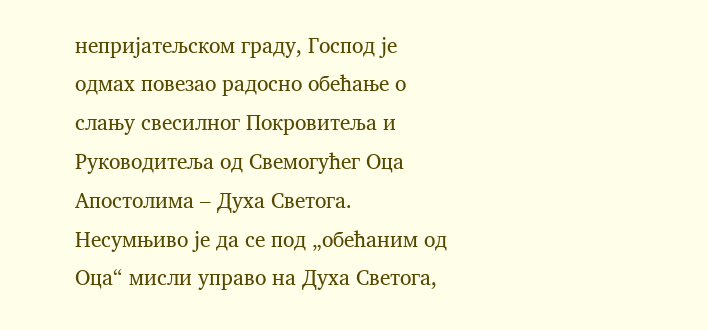непријатељском граду, Господ је одмах повезао радосно обећање о слању свесилног Покровитеља и Руководитеља од Свемогућег Оца Апостолима – Духа Светога. Несумњиво је да се под „обећаним од Оца“ мисли управо на Духа Светога,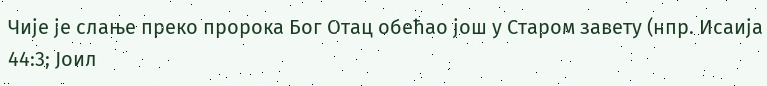Чије је слање преко пророка Бог Отац обећао још у Старом завету (нпр. Исаија 44:3; Јоил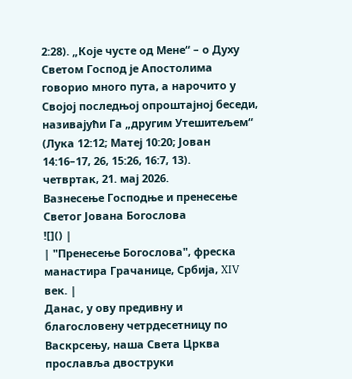2:28). „Које чусте од Мене“ – о Духу Светом Господ је Апостолима говорио много пута, а нарочито у Својој последњој опроштајној беседи, називајући Га „другим Утешитељем“ (Лука 12:12; Матеј 10:20; Јован 14:16–17, 26, 15:26, 16:7, 13).
четвртак, 21. мај 2026.
Вазнесење Господње и пренесење Светог Јована Богослова
![]() |
| "Пренесење Богослова", фреска манастира Грачанице, Србија, XIV век. |
Данас, у ову предивну и благословену четрдесетницу по Васкрсењу, наша Света Црква прославља двоструки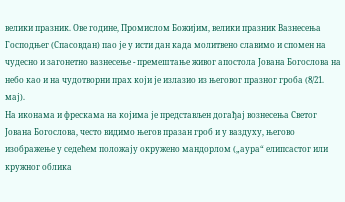велики празник. Ове године, Промислом Божијим, велики празник Вазнесења Господњег (Спасовдан) пао је у исти дан када молитвено славимо и спомен на чудесно и загонетно вазнесење - премештање живог апостола Јована Богослова на небо као и на чудотворни прах који је излазио из његовог празног гроба (8/21. мај).
На иконама и фрескама на којима је представљен догађај вознесења Светог Јована Богослова, често видимо његов празан гроб и у ваздуху, његово изображење у седећем положају окружено мандорлом („аура“ елипсастог или кружног облика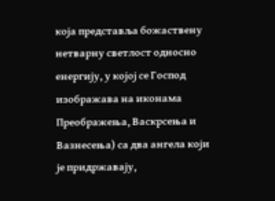која представља божаствену нетварну светлост односно енергију, у којој се Господ изображава на иконама Преображења, Васкрсења и Вазнесења) са два ангела који је придржавају,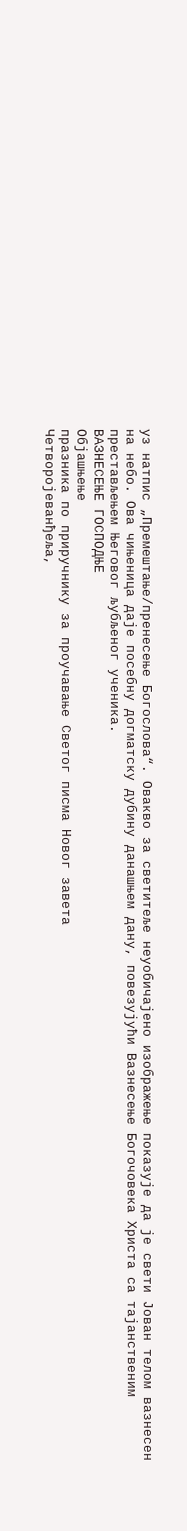уз натпис „Премештање/пренесење Богослова“. Овакво за светитеље неуобичајено изображење показује да је свети Јован телом вазнесен на небо. Ова чињеница даје посебну догматску дубину данашњем дану, повезујући Вазнесење Богочовека Христа са тајанственим престављењем Његовог љубљеног ученика.
ВАЗНЕСЕЊЕ ГОСПОДЊЕ
Објашњење
празника по приручнику за проучавање Светог писма Новог завета
Четворојеванђеља,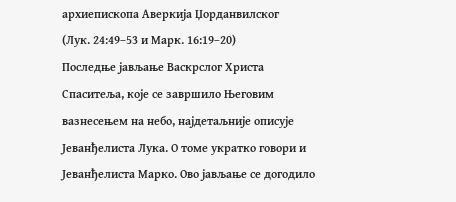архиепископа Аверкија Џорданвилског
(Лук. 24:49–53 и Марк. 16:19–20)
Последње јављање Васкрслог Христа Спаситеља, које се завршило Његовим вазнесењем на небо, најдетаљније описује Јеванђелиста Лука. О томе укратко говори и Јеванђелиста Марко. Ово јављање се догодило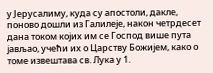у Јерусалиму, куда су апостоли, дакле, поново дошли из Галилеје, након четрдесет дана током којих им се Господ више пута јављао, учећи их о Царству Божијем, како о томе извештава св. Лука у 1.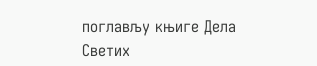поглављу књиге Дела Светих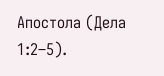Апостола (Дела 1:2–5).